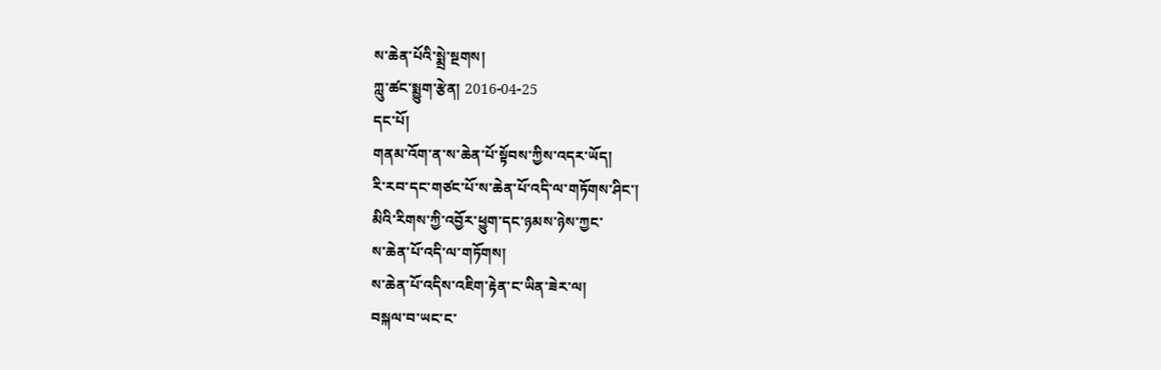ས་ཆེན་པོའི་སྨྲེ་སྔགས།
ཀླུ་ཚང་སྨྱུག་རྩེན། 2016-04-25
དང་པོ།
གནམ་འོག་ན་ས་ཆེན་པོ་སྟོབས་ཀྱིས་འདར་ཡོད།
རི་རབ་དང་གཙང་པོ་ས་ཆེན་པོ་འདི་ལ་གཏོགས་ཤིང་།
མིའི་རིགས་ཀྱི་འབྱོར་ཕྱུག་དང་ཉམས་ཉེས་ཀྱང་
ས་ཆེན་པོ་འདི་ལ་གཏོགས།
ས་ཆེན་པོ་འདིས་འཇིག་རྟེན་ང་ཡིན་ཟེར་ལ།
བསྐལ་བ་ཡང་ང་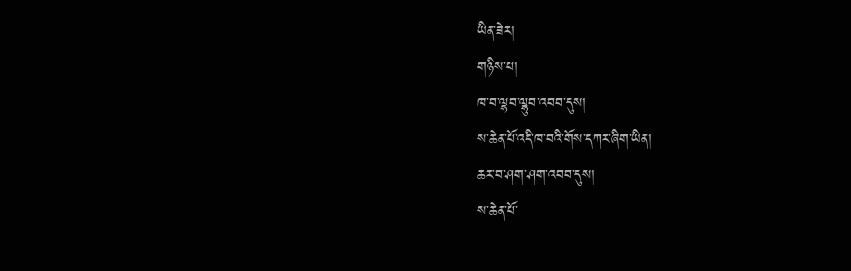ཡིན་ཟེར།
གཉིས་པ།
ཁ་བ་ལྷབ་ལྷུབ་འབབ་དུས།
ས་ཆེན་པོ་འདི་ཁ་བའི་གོས་དཀར་ཞིག་ཡིན།
ཆར་བ་ཤག་ཤག་འབབ་དུས།
ས་ཆེན་པོ་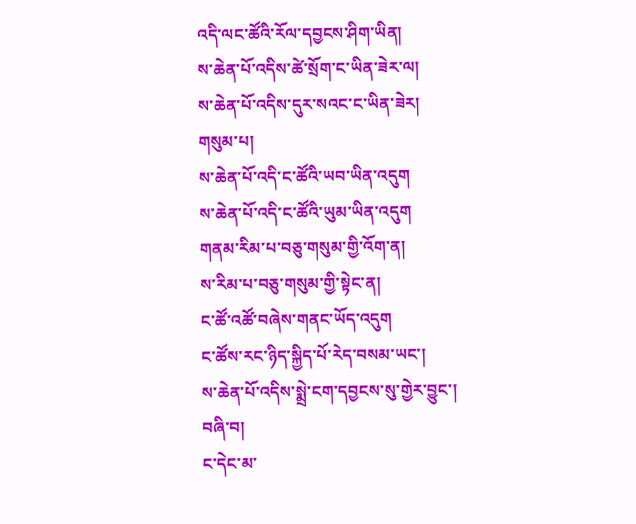འདི་ལང་ཚོའི་རོལ་དབྱངས་ཤིག་ཡིན།
ས་ཆེན་པོ་འདིས་ཚེ་སྲོག་ང་ཡིན་ཟེར་ལ།
ས་ཆེན་པོ་འདིས་དུར་སའང་ང་ཡིན་ཟེར།
གསུམ་པ།
ས་ཆེན་པོ་འདི་ང་ཚོའི་ཡབ་ཡིན་འདུག
ས་ཆེན་པོ་འདི་ང་ཚོའི་ཡུམ་ཡིན་འདུག
གནམ་རིམ་པ་བཅུ་གསུམ་གྱི་འོག་ན།
ས་རིམ་པ་བཅུ་གསུམ་གྱི་སྟེང་ན།
ང་ཚོ་འཚོ་བཞེས་གནང་ཡོད་འདུག
ང་ཚོས་རང་ཉིད་སྐྱིད་པོ་རེད་བསམ་ཡང་།
ས་ཆེན་པོ་འདིས་སྨྲེ་ངག་དབྱངས་སུ་གྱེར་བྱུང་།
བཞི་བ།
ང་དེང་མ་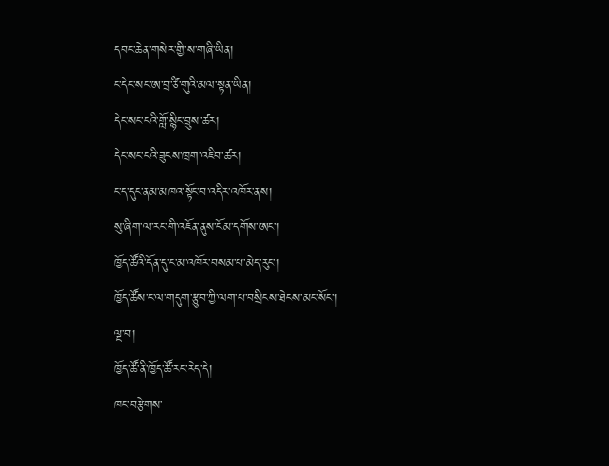དབང་ཆེན་གསེར་གྱི་ས་གཞི་ཡིན།
ང་དེང་སང་ཨ་བྲ་ཙི་གུའི་མལ་སྟན་ཡིན།
དེང་སང་ངའི་གློ་སྙིང་བྲུས་ཚར།
དེང་སང་ངའི་ཟུངས་ཁྲག་འཇིབ་ཚར།
ང་ད་དུང་ནམ་མཁའ་སྟོང་བ་འདིར་འཁོར་ནས།
སུ་ཞིག་ལ་རང་གི་འཇོན་ནུས་ངོམ་དགོས་ཨང་།
ཁྱོད་ཚོའི་དོན་དུ་ང་མ་འཁོར་བསམ་པ་མེད་རུང་།
ཁྱོད་ཚོས་ང་ལ་གདུག་རྩུབ་ཀྱི་ལག་པ་བསྲིངས་ཐེངས་མང་སོང་།
ལྔ་བ།
ཁྱོད་ཚོ་ནི་ཁྱོད་ཚོ་རང་རེད་དེ།
ཁང་བརྩེགས་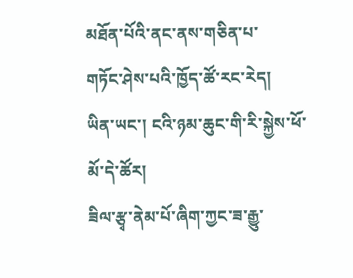མཐོན་པོའི་ནང་ནས་གཅིན་པ་
གཏོང་ཤེས་པའི་ཁྱོད་ཚོ་རང་རེད།
ཡིན་ཡང་། ངའི་ཉམ་ཆུང་གི་རི་སྐྱེས་ཕོ་མོ་དེ་ཚོར།
ཟིལ་རྩྭ་ནེམ་པོ་ཞིག་ཀྱང་ཟ་རྒྱུ་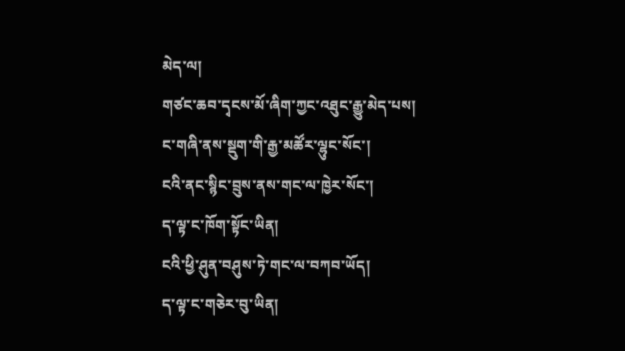མེད་ལ།
གཙང་ཆབ་དྭངས་མོ་ཞིག་ཀྱང་འཐུང་རྒྱུ་མེད་པས།
ང་གཞི་ནས་སྡུག་གི་རྒྱ་མཚོར་ལྷུང་སོང་།
ངའི་ནང་སྙིང་བྲུས་ནས་གང་ལ་ཁྱེར་སོང་།
ད་ལྟ་ང་ཁོག་སྟོང་ཡིན།
ངའི་ཕྱི་ཤུན་བཤུས་ཏེ་གང་ལ་བཀབ་ཡོད།
ད་ལྟ་ང་གཅེར་བུ་ཡིན།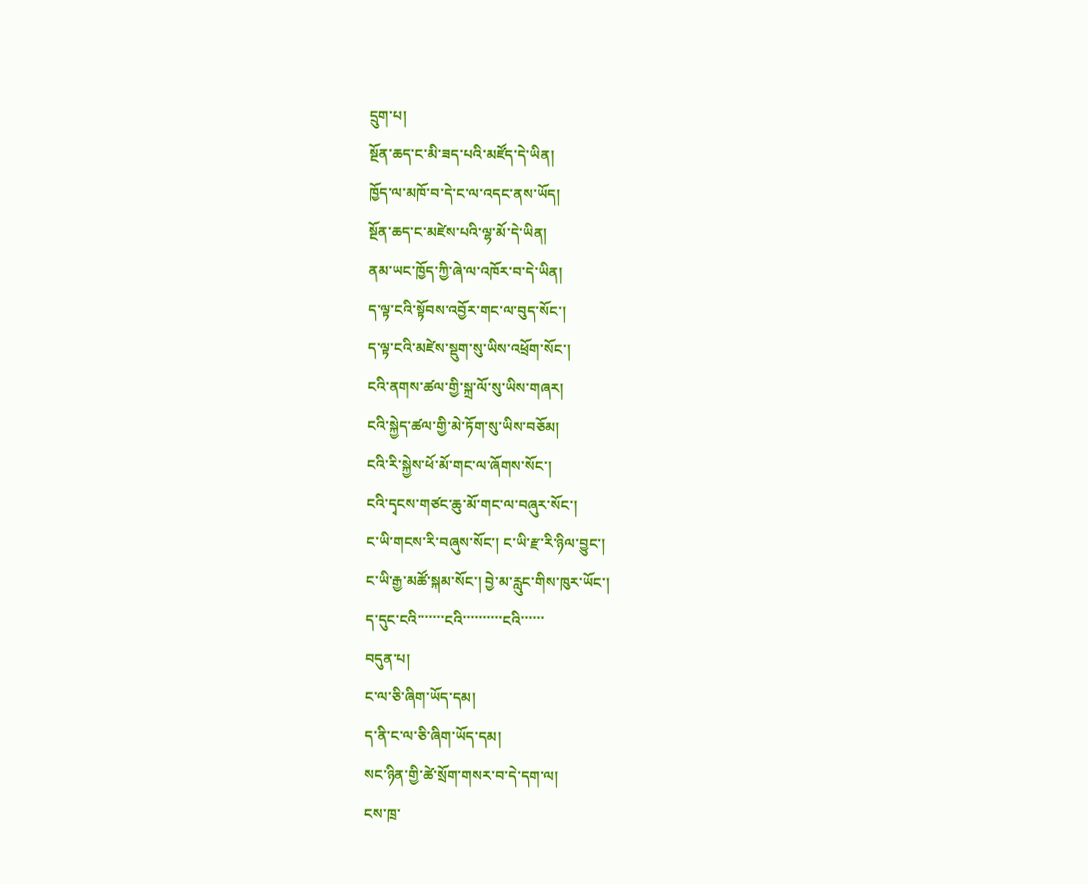དྲུག་པ།
སྔོན་ཆད་ང་མི་ཟད་པའི་མཛོད་དེ་ཡིན།
ཁྱོད་ལ་མཁོ་བ་དེ་ང་ལ་འདང་ནས་ཡོད།
སྔོན་ཆད་ང་མཛེས་པའི་ལྷ་མོ་དེ་ཡིན།
ནམ་ཡང་ཁྱོད་ཀྱི་ཞེ་ལ་འཁོར་བ་དེ་ཡིན།
ད་ལྟ་ངའི་སྟོབས་འབྱོར་གང་ལ་བུད་སོང་།
ད་ལྟ་ངའི་མཛེས་སྡུག་སུ་ཡིས་འཕྲོག་སོང་།
ངའི་ནགས་ཚལ་གྱི་སྐྲ་ལོ་སུ་ཡིས་གཞར།
ངའི་སྐྱེད་ཚལ་གྱི་མེ་ཏོག་སུ་ཡིས་བཅོམ།
ངའི་རི་སྐྱེས་ཕོ་མོ་གང་ལ་ཞོགས་སོང་།
ངའི་དྭངས་གཙང་ཆུ་མོ་གང་ལ་བཞུར་སོང་།
ང་ཡི་གངས་རི་བཞུས་སོང་། ང་ཡི་རྫ་རི་ཉིལ་བྱུང་།
ང་ཡི་རྒྱ་མཚོ་སྐམ་སོང་། བྱེ་མ་རླུང་གིས་ཁུར་ཡོང་།
ད་དུང་ངའི་་་་་་་ངའི་་་་་་་་་་ངའི་་་་་་
བདུན་པ།
ང་ལ་ཅི་ཞིག་ཡོད་དམ།
ད་ནི་ང་ལ་ཅི་ཞིག་ཡོད་དམ།
སང་ཉིན་གྱི་ཚེ་སྲོག་གསར་བ་དེ་དག་ལ།
ངས་ཁྲ་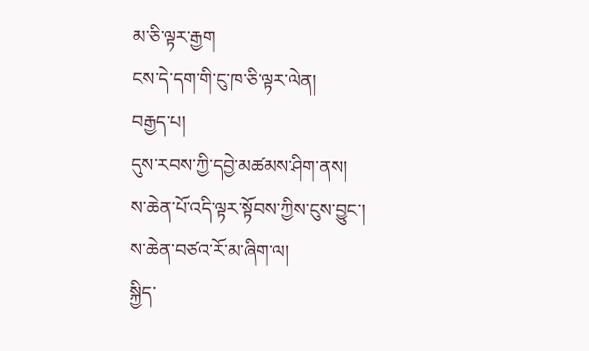མ་ཅི་ལྟར་རྒྱག
ངས་དེ་དག་གི་ངུ་ཁ་ཅི་ལྟར་ལེན།
བརྒྱད་པ།
དུས་རབས་ཀྱི་དབྱེ་མཚམས་ཤིག་ནས།
ས་ཆེན་པོ་འདི་ལྟར་སྟོབས་ཀྱིས་ངུས་བྱུང་།
ས་ཆེན་བཙའ་རོ་མ་ཞིག་ལ།
སྐྱིད་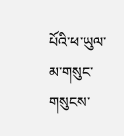པོའི་ཕ་ཡུལ་མ་གསུང་གསུངས་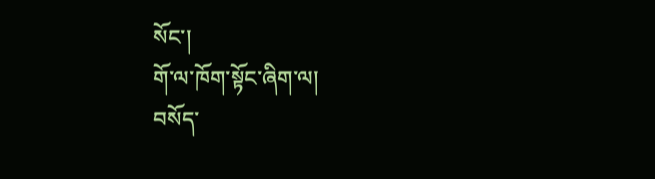སོང་།
གོ་ལ་ཁོག་སྟོང་ཞིག་ལ།
བསོད་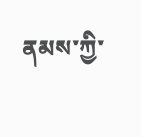ནམས་ཀྱི་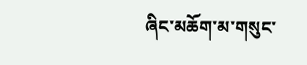ཞིང་མཆོག་མ་གསུང་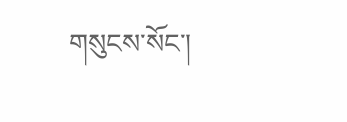གསུངས་སོང་།